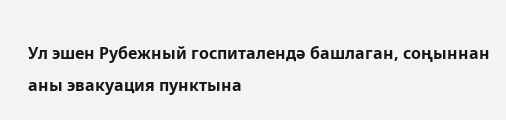Ул эшен Рубежный госпиталендә башлаган, соңыннан аны эвакуация пунктына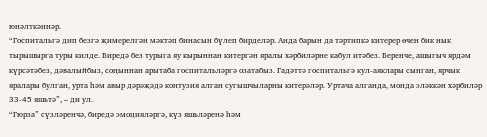юнәлткәннәр.
“Госпитальгә дип безгә җимерелгән мәктәп бинасын бүлеп бирделәр. Анда барын да тәртипкә китерер өчен бик нык тырышырга туры килде. Биредә без турыга яу кырыннан китергән яралы хәрбиләрне кабул итәбез. Беренче, ашыгыч ярдәм күрсәтәбез, дәвалыйбыз, соңыннан арытаба госпитальләргә озатабыз. Гадәттә госпитальгә кул-аяклары сынган, ярчык яралары булган, урта һәм авыр дәрәҗәдә контузия алган сугышчыларны китерәләр. Уртача алганда, монда эләккән хәрбиләр 33-45 яшьтә”, – ди ул.
“Гюрза” сүзләренчә, биредә эмоцияләргә, күз яшьләренә һәм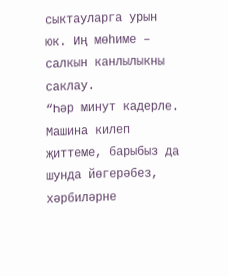сыктауларга урын юк. Иң мөһиме – салкын канлылыкны саклау.
“Һәр минут кадерле. Машина килеп җиттеме, барыбыз да шунда йөгерәбез, хәрбиләрне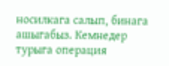носилкага салып, бинага ашыгабыз. Кемнедер турыга операция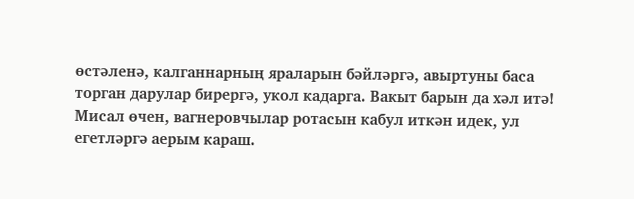өстәленә, калганнарның яраларын бәйләргә, авыртуны баса торган дарулар бирергә, укол кадарга. Вакыт барын да хәл итә! Мисал өчен, вагнеровчылар ротасын кабул иткән идек, ул егетләргә аерым караш.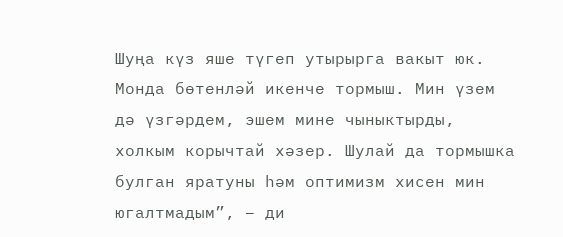Шуңа күз яше түгеп утырырга вакыт юк. Монда бөтенләй икенче тормыш. Мин үзем дә үзгәрдем, эшем мине чыныктырды, холкым корычтай хәзер. Шулай да тормышка булган яратуны һәм оптимизм хисен мин югалтмадым”, – ди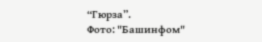“Гюрза”.
Фото: "Башинфом"